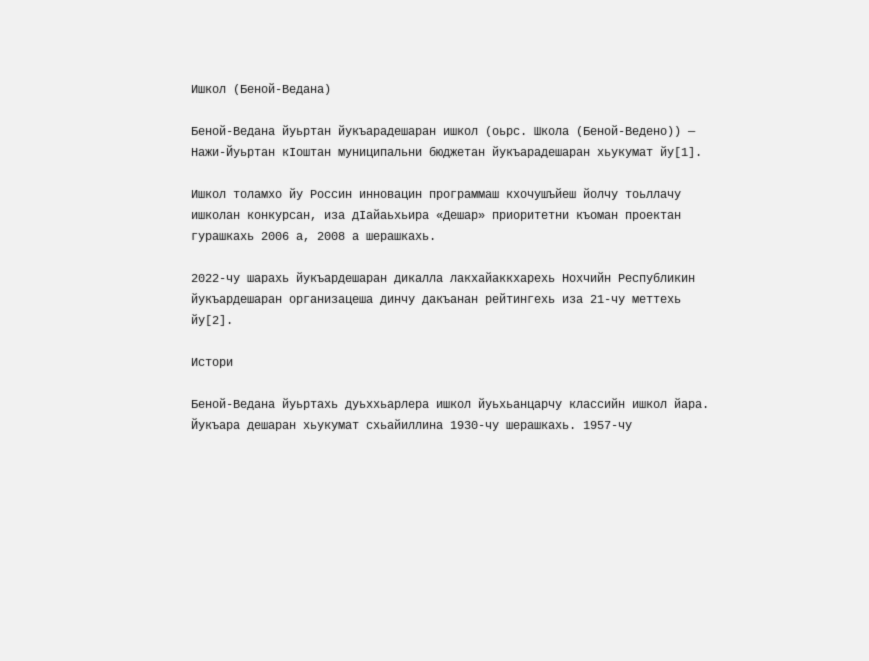Ишкол (Беной-Ведана)

Беной-Ведана йуьртан йукъарадешаран ишкол (оьрс. Школа (Беной-Ведено)) — Нажи-Йуьртан кӀоштан муниципальни бюджетан йукъарадешаран хьукумат йу[1].

Ишкол толамхо йу Россин инновацин программаш кхочушъйеш йолчу тоьллачу ишколан конкурсан, иза дӀайаьхьира «Дешар» приоритетни къоман проектан гурашкахь 2006 а, 2008 а шерашкахь.

2022-чу шарахь йукъардешаран дикалла лакхайаккхарехь Нохчийн Республикин йукъардешаран организацеша динчу дакъанан рейтингехь иза 21-чу меттехь йу[2].

Истори

Беной-Ведана йуьртахь дуьххьарлера ишкол йуьхьанцарчу классийн ишкол йара. Йукъара дешаран хьукумат схьайиллина 1930-чу шерашкахь. 1957-чу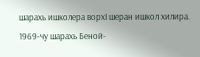шарахь ишколера ворхӀ шеран ишкол хилира. 1969-чу шарахь Беной-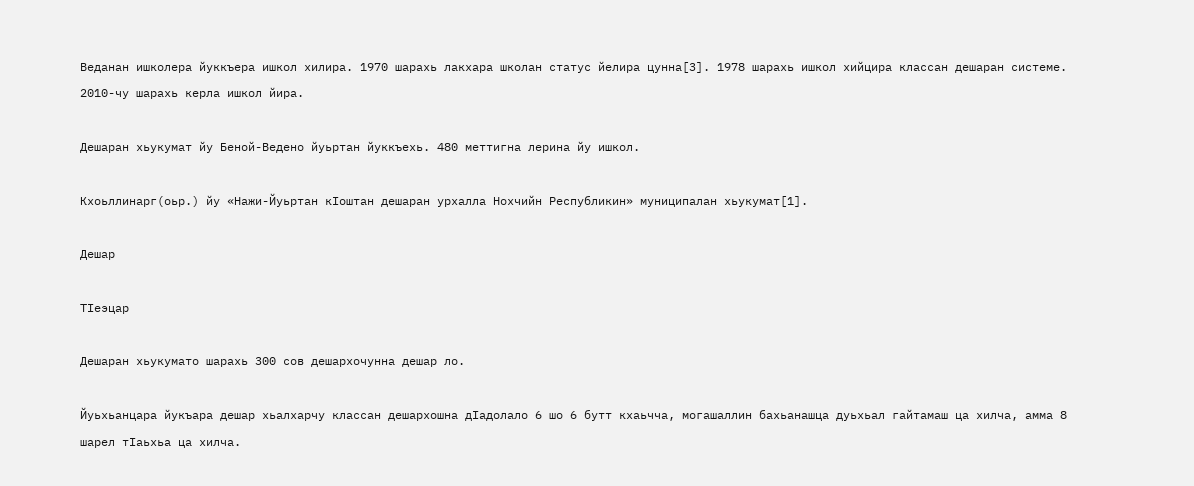Веданан ишколера йуккъера ишкол хилира. 1970 шарахь лакхара школан статус йелира цунна[3]. 1978 шарахь ишкол хийцира классан дешаран системе. 2010-чу шарахь керла ишкол йира.

Дешаран хьукумат йу Беной-Ведено йуьртан йуккъехь. 480 меттигна лерина йу ишкол.

Кхоьллинарг(оьр.) йу «Нажи-Йуьртан кӀоштан дешаран урхалла Нохчийн Республикин» муниципалан хьукумат[1].

Дешар

ТӀеэцар

Дешаран хьукумато шарахь 300 сов дешархочунна дешар ло.

Йуьхьанцара йукъара дешар хьалхарчу классан дешархошна дӀадолало 6 шо 6 бутт кхаьчча, могашаллин бахьанашца дуьхьал гайтамаш ца хилча, амма 8 шарел тӀаьхьа ца хилча.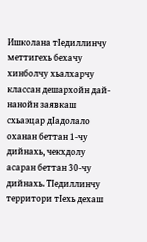Ишколана тӀедиллинчу меттигехь бехачу хинболчу хьалхарчу классан дешархойн дай-нанойн заявкаш схьаэцар дӀадолало оханан беттан 1-чу дийнахь, чекхдолу асаран беттан 30-чу дийнахь. ТӀедиллинчу территори тӀехь дехаш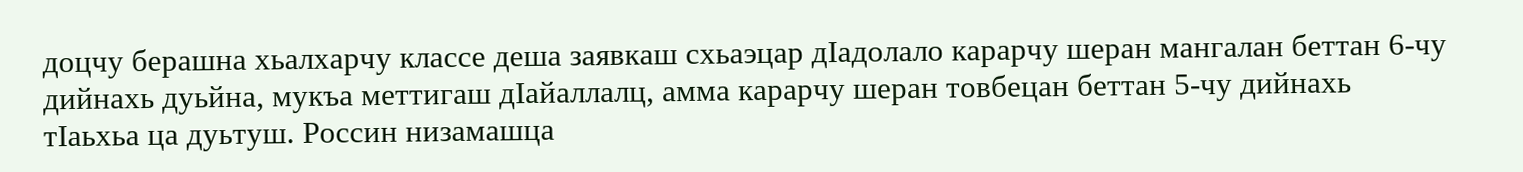доцчу берашна хьалхарчу классе деша заявкаш схьаэцар дӀадолало карарчу шеран мангалан беттан 6-чу дийнахь дуьйна, мукъа меттигаш дӀайаллалц, амма карарчу шеран товбецан беттан 5-чу дийнахь тӀаьхьа ца дуьтуш. Россин низамашца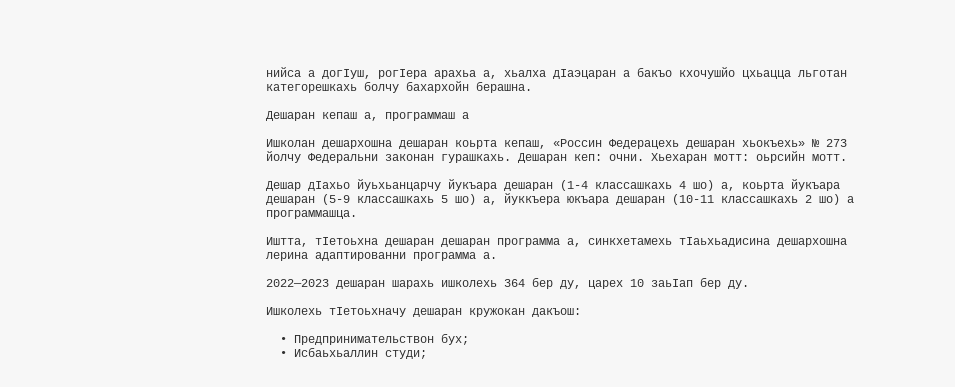нийса а догӀуш, рогӀера арахьа а, хьалха дӀаэцаран а бакъо кхочушйо цхьацца льготан категорешкахь болчу бахархойн берашна.

Дешаран кепаш а, программаш а

Ишколан дешархошна дешаран коьрта кепаш, «Россин Федерацехь дешаран хьокъехь» № 273 йолчу Федеральни законан гурашкахь. Дешаран кеп: очни. Хьехаран мотт: оьрсийн мотт.

Дешар дӀахьо йуьхьанцарчу йукъара дешаран (1-4 классашкахь 4 шо) а, коьрта йукъара дешаран (5-9 классашкахь 5 шо) а, йуккъера юкъара дешаран (10-11 классашкахь 2 шо) а программашца.

Иштта, тӀетоьхна дешаран дешаран программа а, синкхетамехь тӀаьхьадисина дешархошна лерина адаптированни программа а.

2022—2023 дешаран шарахь ишколехь 364 бер ду, царех 10 заьӀап бер ду.

Ишколехь тӀетоьхначу дешаран кружокан дакъош:

  • Предпринимательствон бух;
  • Исбаьхьаллин студи;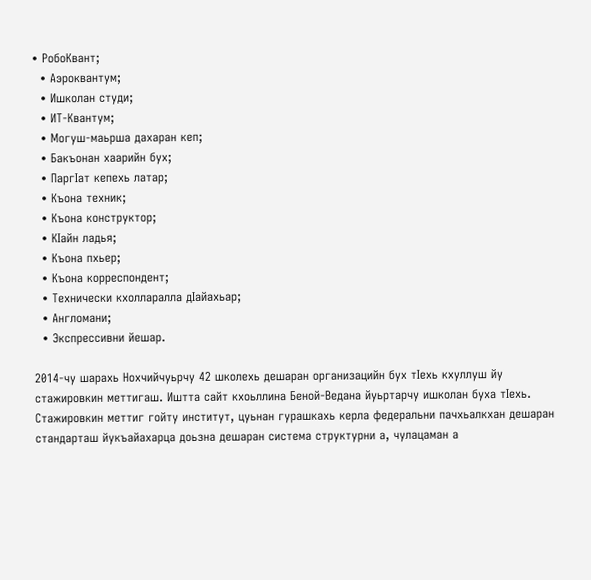• РобоКвант;
  • Аэроквантум;
  • Ишколан студи;
  • ИТ-Квантум;
  • Могуш-маьрша дахаран кеп;
  • Бакъонан хаарийн бух;
  • ПаргӀат кепехь латар;
  • Къона техник;
  • Къона конструктор;
  • КӀайн ладья;
  • Къона пхьер;
  • Къона корреспондент;
  • Технически кхолларалла дӀайахьар;
  • Англомани;
  • Экспрессивни йешар.

2014-чу шарахь Нохчийчуьрчу 42 школехь дешаран организацийн бух тӀехь кхуллуш йу стажировкин меттигаш. Иштта сайт кхоьллина Беной-Ведана йуьртарчу ишколан буха тӀехь. Стажировкин меттиг гойту институт, цуьнан гурашкахь керла федеральни пачхьалкхан дешаран стандарташ йукъайахарца доьзна дешаран система структурни а, чулацаман а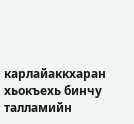карлайаккхаран хьокъехь бинчу талламийн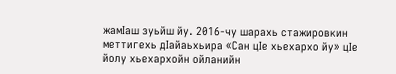жамӀаш зуьйш йу. 2016-чу шарахь стажировкин меттигехь дӀайаьхьира «Сан цӀе хьехархо йу» цӀе йолу хьехархойн ойланийн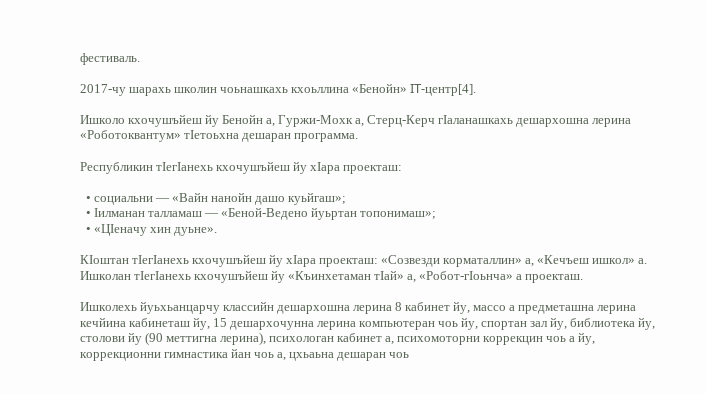фестиваль.

2017-чу шарахь школин чоьнашкахь кхоьллина «Бенойн» IT-центр[4].

Ишколо кхочушъйеш йу Бенойн а, Гуржи-Мохк а, Стерц-Керч гӀаланашкахь дешархошна лерина «Роботоквантум» тӀетоьхна дешаран программа.

Республикин тӀегӀанехь кхочушъйеш йу хӀара проекташ:

  • социальни — «Вайн нанойн дашо куьйгаш»;
  • Ӏилманан талламаш — «Беной-Ведено йуьртан топонимаш»;
  • «ЦӀеначу хин дуьне».

КӀоштан тӀегӀанехь кхочушъйеш йу хӀара проекташ: «Созвезди корматаллин» а, «Кечъеш ишкол» а. Ишколан тӀегӀанехь кхочушъйеш йу «Къинхетаман тӀай» а, «Робот-гӀоьнча» а проекташ.

Ишколехь йуьхьанцарчу классийн дешархошна лерина 8 кабинет йу, массо а предметашна лерина кечйина кабинеташ йу, 15 дешархочунна лерина компьютеран чоь йу, спортан зал йу, библиотека йу, столови йу (90 меттигна лерина), психологан кабинет а, психомоторни коррекцин чоь а йу, коррекционни гимнастика йан чоь а, цхьаьна дешаран чоь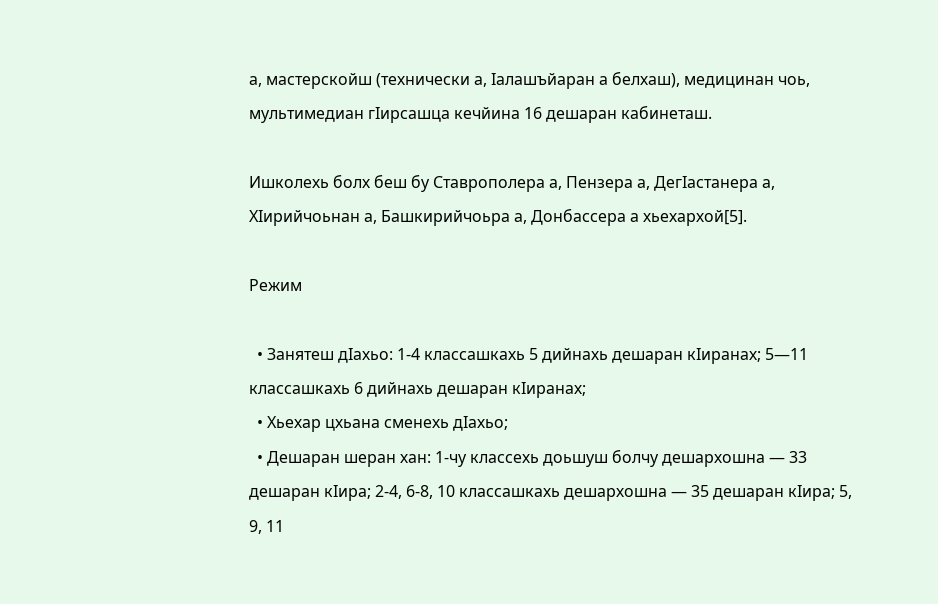а, мастерскойш (технически а, Ӏалашъйаран а белхаш), медицинан чоь, мультимедиан гӀирсашца кечйина 16 дешаран кабинеташ.

Ишколехь болх беш бу Ставрополера а, Пензера а, ДегӀастанера а, ХӀирийчоьнан а, Башкирийчоьра а, Донбассера а хьехархой[5].

Режим

  • Занятеш дӀахьо: 1-4 классашкахь 5 дийнахь дешаран кӀиранах; 5—11 классашкахь 6 дийнахь дешаран кӀиранах;
  • Хьехар цхьана сменехь дӀахьо;
  • Дешаран шеран хан: 1-чу классехь доьшуш болчу дешархошна — 33 дешаран кӀира; 2-4, 6-8, 10 классашкахь дешархошна — 35 дешаран кӀира; 5, 9, 11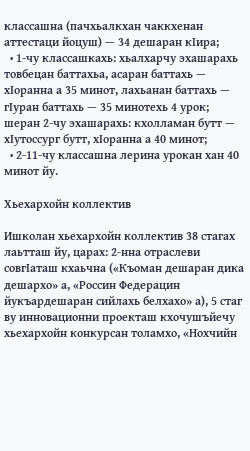классашна (пачхьалкхан чаккхенан аттестаци йоцуш) — 34 дешаран кӀира;
  • 1-чу классашкахь: хьалхарчу эхашарахь товбецан баттахьа, асаран баттахь — хӀоранна а 35 минот, лахьанан баттахь — гӀуран баттахь — 35 минотехь 4 урок; шеран 2-чу эхашарахь: кхолламан бутт — хӀутоссург бутт, хӀоранна а 40 минот;
  • 2-11-чу классашна лерина урокан хан 40 минот йу.

Хьехархойн коллектив

Ишколан хьехархойн коллектив 38 стагах лаьтташ йу, царах: 2-нна отраслеви совгӀаташ кхаьчна («Къоман дешаран дика дешархо» а, «Россин Федерацин йукъардешаран сийлахь белхахо» а), 5 стаг ву инновационни проекташ кхочушъйечу хьехархойн конкурсан толамхо, «Нохчийн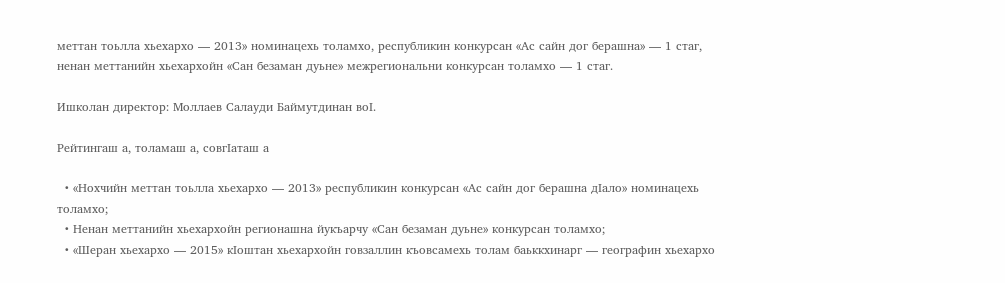меттан тоьлла хьехархо — 2013» номинацехь толамхо, республикин конкурсан «Ас сайн дог берашна» — 1 стаг, ненан меттанийн хьехархойн «Сан безаман дуьне» межрегиональни конкурсан толамхо — 1 стаг.

Ишколан директор: Моллаев Салауди Баймутдинан воӀ.

Рейтингаш а, толамаш а, совгӀаташ а

  • «Нохчийн меттан тоьлла хьехархо — 2013» республикин конкурсан «Ас сайн дог берашна дӀало» номинацехь толамхо;
  • Ненан меттанийн хьехархойн регионашна йукъарчу «Сан безаман дуьне» конкурсан толамхо;
  • «Шеран хьехархо — 2015» кӀоштан хьехархойн говзаллин къовсамехь толам баьккхинарг — географин хьехархо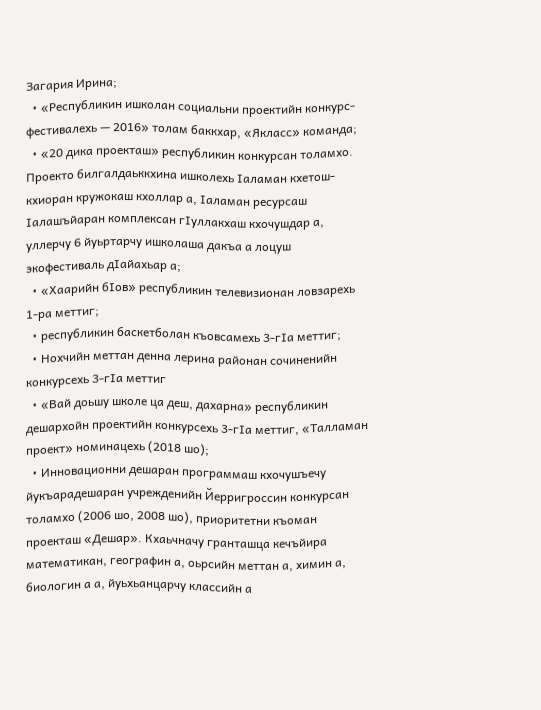Загария Ирина;
  • «Республикин ишколан социальни проектийн конкурс-фестивалехь — 2016» толам баккхар, «Якласс» команда;
  • «20 дика проекташ» республикин конкурсан толамхо. Проекто билгалдаьккхина ишколехь Ӏаламан кхетош-кхиоран кружокаш кхоллар а, Ӏаламан ресурсаш Ӏалашъйаран комплексан гӀуллакхаш кхочушдар а, уллерчу 6 йуьртарчу ишколаша дакъа а лоцуш экофестиваль дӀайахьар а;
  • «Хаарийн бӀов» республикин телевизионан ловзарехь 1-ра меттиг;
  • республикин баскетболан къовсамехь 3-гӀа меттиг;
  • Нохчийн меттан денна лерина районан сочиненийн конкурсехь 3-гӀа меттиг
  • «Вай доьшу школе ца деш, дахарна» республикин дешархойн проектийн конкурсехь 3-гӀа меттиг, «Талламан проект» номинацехь (2018 шо);
  • Инновационни дешаран программаш кхочушъечу йукъарадешаран учрежденийн Йерригроссин конкурсан толамхо (2006 шо, 2008 шо), приоритетни къоман проекташ «Дешар». Кхаьчначу гранташца кечъйира математикан, географин а, оьрсийн меттан а, химин а, биологин а а, йуьхьанцарчу классийн а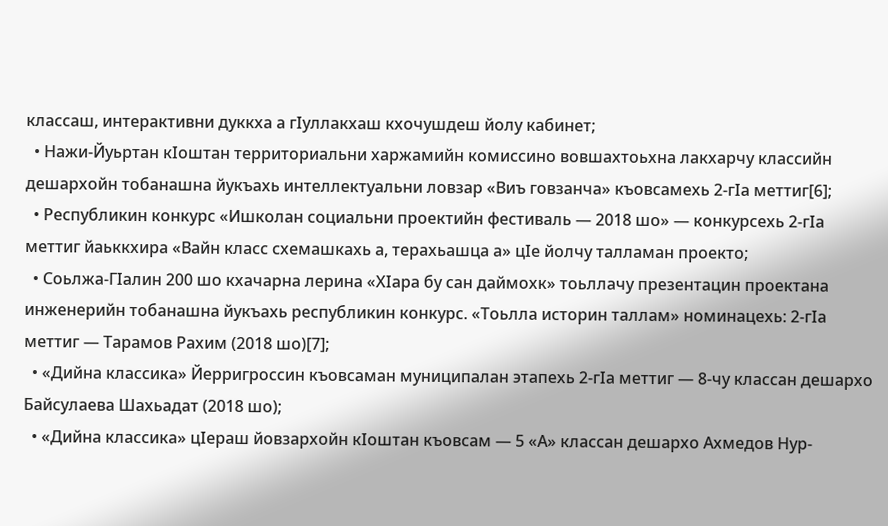классаш, интерактивни дуккха а гӀуллакхаш кхочушдеш йолу кабинет;
  • Нажи-Йуьртан кӀоштан территориальни харжамийн комиссино вовшахтоьхна лакхарчу классийн дешархойн тобанашна йукъахь интеллектуальни ловзар «Виъ говзанча» къовсамехь 2-гӀа меттиг[6];
  • Республикин конкурс «Ишколан социальни проектийн фестиваль — 2018 шо» — конкурсехь 2-гӀа меттиг йаьккхира «Вайн класс схемашкахь а, терахьашца а» цӀе йолчу талламан проекто;
  • Соьлжа-ГӀалин 200 шо кхачарна лерина «ХӀара бу сан даймохк» тоьллачу презентацин проектана инженерийн тобанашна йукъахь республикин конкурс. «Тоьлла историн таллам» номинацехь: 2-гӀа меттиг — Тарамов Рахим (2018 шо)[7];
  • «Дийна классика» Йерригроссин къовсаман муниципалан этапехь 2-гӀа меттиг — 8-чу классан дешархо Байсулаева Шахьадат (2018 шо);
  • «Дийна классика» цӀераш йовзархойн кӀоштан къовсам — 5 «А» классан дешархо Ахмедов Нур-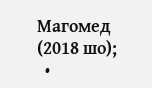Магомед (2018 шо);
  •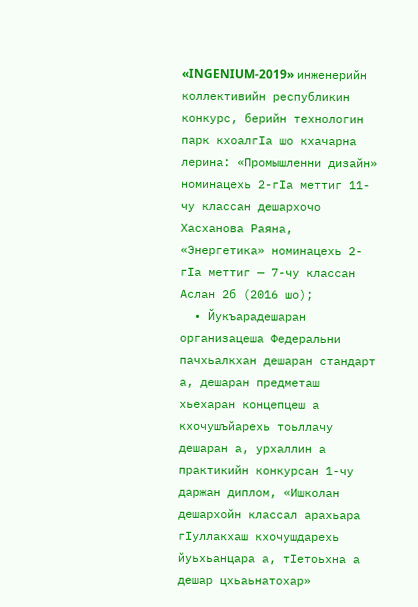«INGENIUM-2019» инженерийн коллективийн республикин конкурс, берийн технологин парк кхоалгӀа шо кхачарна лерина: «Промышленни дизайн» номинацехь 2-гӀа меттиг 11-чу классан дешархочо Хасханова Раяна, «Энергетика» номинацехь 2-гӀа меттиг — 7-чу классан Аслан 2б (2016 шо);
  • Йукъарадешаран организацеша Федеральни пачхьалкхан дешаран стандарт а, дешаран предметаш хьехаран концепцеш а кхочушъйарехь тоьллачу дешаран а, урхаллин а практикийн конкурсан 1-чу даржан диплом, «Ишколан дешархойн классал арахьара гӀуллакхаш кхочушдарехь йуьхьанцара а, тӀетоьхна а дешар цхьаьнатохар»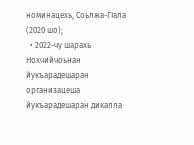номинацехь, Соьлжа-ГӀала (2020 шо);
  • 2022-чу шарахь Нохчийчоьнан йукъарадешаран организацеша йукъарадешаран дикалла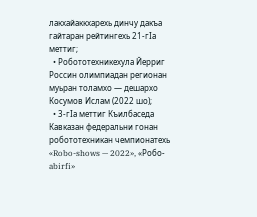лакхайаккхарехь динчу дакъа гайтаран рейтингехь 21-гӀа меттиг;
  • Робототехникехула Йерриг Россин олимпиадан регионан муьран толамхо — дешархо Косумов Ислам (2022 шо);
  • 3-гӀа меттиг Къилбаседа Кавказан федеральни гонан робототехникан чемпионатехь «Robo-shows — 2022», «Робо-abirfi»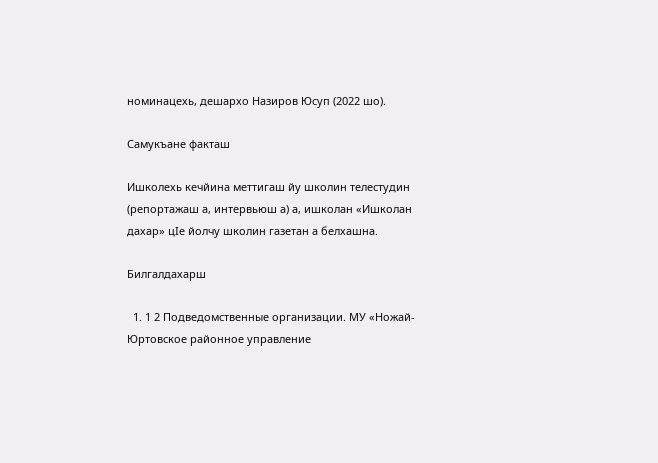номинацехь, дешархо Назиров Юсуп (2022 шо).

Самукъане факташ

Ишколехь кечйина меттигаш йу школин телестудин (репортажаш а, интервьюш а) а, ишколан «Ишколан дахар» цӀе йолчу школин газетан а белхашна.

Билгалдахарш

  1. 1 2 Подведомственные организации. МУ «Ножай-Юртовское районное управление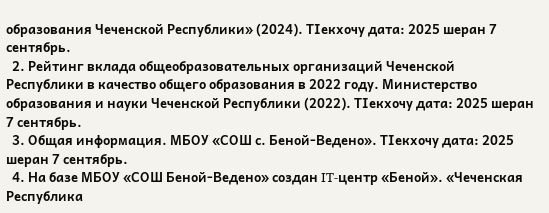образования Чеченской Республики» (2024). ТӀекхочу дата: 2025 шеран 7 сентябрь.
  2. Рейтинг вклада общеобразовательных организаций Чеченской Республики в качество общего образования в 2022 году. Министерство образования и науки Чеченской Республики (2022). ТӀекхочу дата: 2025 шеран 7 сентябрь.
  3. Общая информация. МБОУ «СОШ с. Беной-Ведено». ТӀекхочу дата: 2025 шеран 7 сентябрь.
  4. На базе МБОУ «СОШ Беной-Ведено» создан IT-центр «Беной». «Чеченская Республика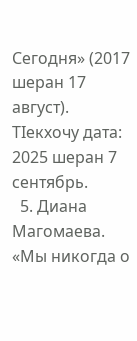Сегодня» (2017 шеран 17 август). ТӀекхочу дата: 2025 шеран 7 сентябрь.
  5. Диана Магомаева. «Мы никогда о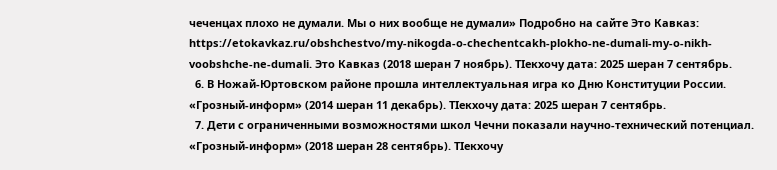чеченцах плохо не думали. Мы о них вообще не думали» Подробно на сайте Это Кавказ: https://etokavkaz.ru/obshchestvo/my-nikogda-o-chechentcakh-plokho-ne-dumali-my-o-nikh-voobshche-ne-dumali. Это Кавказ (2018 шеран 7 ноябрь). ТӀекхочу дата: 2025 шеран 7 сентябрь.
  6. В Ножай-Юртовском районе прошла интеллектуальная игра ко Дню Конституции России. «Грозный-информ» (2014 шеран 11 декабрь). ТӀекхочу дата: 2025 шеран 7 сентябрь.
  7. Дети с ограниченными возможностями школ Чечни показали научно-технический потенциал. «Грозный-информ» (2018 шеран 28 сентябрь). ТӀекхочу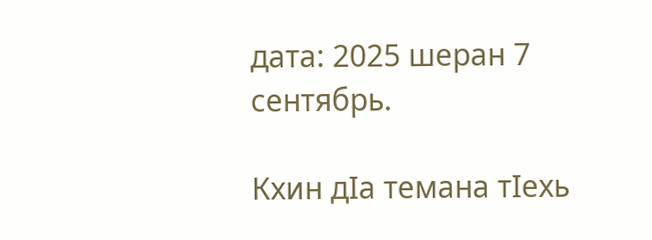дата: 2025 шеран 7 сентябрь.

Кхин дӀа темана тӀехь